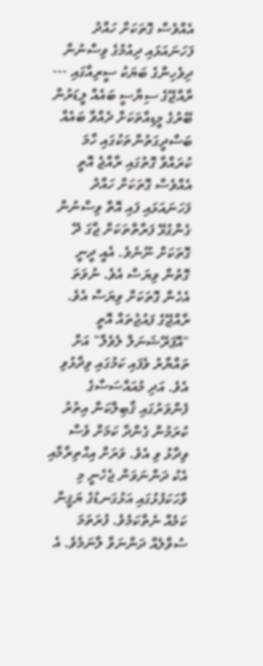އެއްވެސް ގޮތަކަށް ހައްދު ފަހަނައަޅައި ދިއުމުގެ ވިސްނުން
ދިވެހިންގެ ބަޔަކު ސީރިއާގައި ---
ރާއްޖޭގެ ސިޔާސީ ބައެއް ލީޑަރުން ބޭރުގެ މީޑިއާތަކަށް ދެއްވާ ބައެއް ބަސްދީގަތުންތަކުގައި ހާމަ ކުރައްވާ ގޮތުގައި ރާއްޖެ އޮތީ އެއްވެސް ގޮތަކަށް ހައްދު ފަހަނައަޅައި ފައި އޮތް ވިސްނުން ގެންގުޅޭ ފަރާތްތަކަށް ޖާގަ ދޭ ގޮތަކަށް ނޫނެވެ. އެއީ ދީނީ ގޮތުން ވިޔަސް އެވެ. ނުވަތަ އެހެން ގޮތަކަށް ވިޔަސް އެވެ. ރާއްޖޭގެ ފައުޖުތައް އޮތީ "އޮޕަރޭޝަނަލް ލެވެލް" އަށް ތައްޔާރު ވެފައި ކަމުގައި ވިދާޅުވި އެވެ. އަދި މުއައްސަސާގެ ފެންވަރުގައި ޤާބިލްކަން އިތުރު ކުރަމުން ގެންދާ ކަމަށް ވެސް ވިދާޅު ވި އެވެ. ވަރަށް އިޙްތިރާމާއި އެކު ދަންނަވަން ޖެހެނީ މި ވާހަކަފުޅުގައި އަޅުގަނޑުގެ ޔަޤީން ކަމެއް ނެތްކަމެވެ. ފުރަތަމަ ސުވާލެއް ދަންނަވާ ލާނަމެވެ. އެ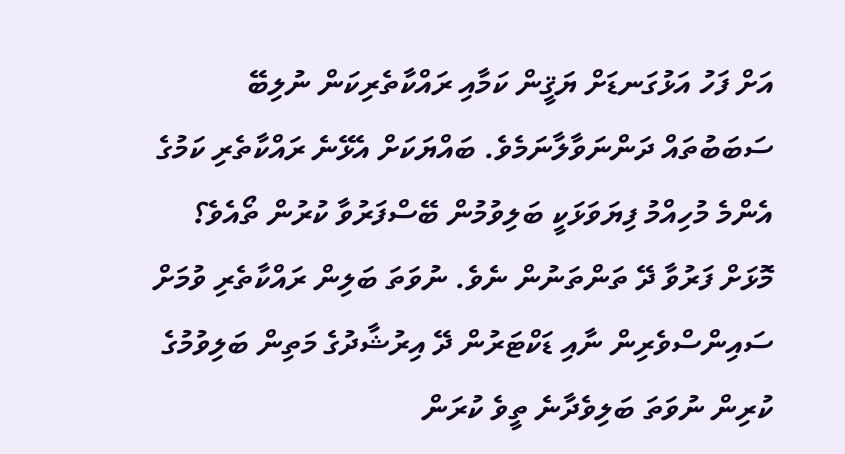އަށް ފަހު އަޅުގަނޑަށް ޔަޤީން ކަމާއި ރައްކާތެރިކަން ނުލިބޭ ސަބަބުތައް ދަންނަވާލާނަމެވެ. ބައްޔަކަށް އެޅޭނެ ރައްކާތެރި ކަމުގެ އެންމެ މުހިއްމު ފިޔަވަޅަކީ ބަލިވުމުން ބޭސްފަރުވާ ކުރުން ތޯއެވެ؟ މޮޅަށް ފަރުވާ ދޭ ތަންތަނުން ނެވެ. ނުވަތަ ބަލިން ރައްކާތެރި ވުމަށް ސައިންސްވެރިން ނާއި ޑަކްޓަރުން ދޭ އިރުޝާދުގެ މަތިން ބަލިވުމުގެ ކުރިން ނުވަތަ ބަލިވެދާނެ ތީވެ ކުރަން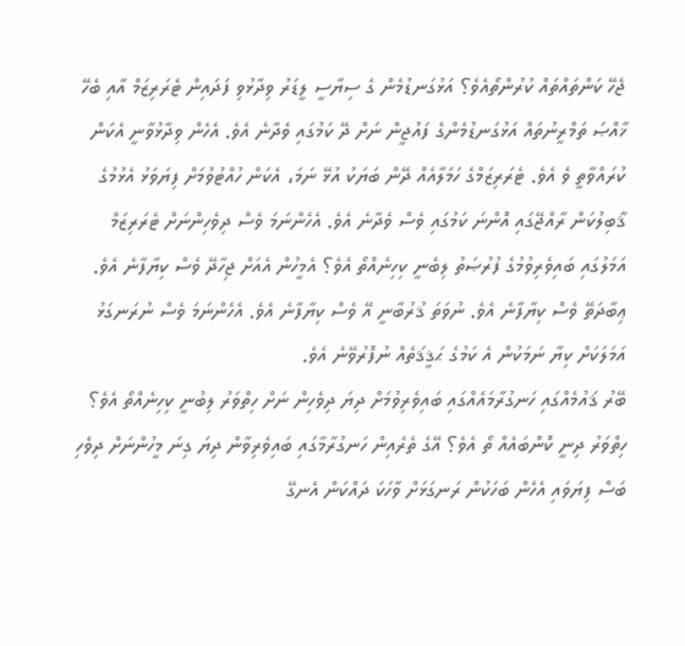ޖެހޭ ކަންތައްތައް ކުރުންތޯއެވެ؟ އަޅުގަނޑުމެން ގެ ސިޔާސީ ލީޑަރު ވިދާޅުވި ފަދައިން ޓެރަރިޒަމް އާއި ބެހޭ ޚާއްޞަ ތަމްރީނުތައް އަޅުގަނޑުމެންގެ ފައުޖީން ނަށް ދޭ ކަމުގައި ވެދާނެ އެވެ. އެހެން ވިދާޅުވާނީ އެކަން ކުރައްވާތީ ވެ އެވެ. ޓެރަރިޒަމްގެ ހަމަލާއެއް ދޭން ބަޔަކު އުޅޭ ނަމަ، އެކަން ހުއްޓުވުމަށް ފިޔަވަޅު އެޅުމުގެ ޤާބިލުކަން ރާއްޖޭގައި އޮންނަ ކަމުގައި ވެސް ވެދާނެ އެވެ. އެހެންނަމަ ވެސް ދިވެހިންނަށް ޓެރަރިޒަމް އަމަލުގައި ބައިވެރިވުމުގެ ފުރުޞަތު ލިބެނީ ކިހިނެއްތޯ އެވެ؟ އެމީހުން އެއަށް ޖިހާދޭ ވެސް ކިޔާފާނެ އެވެ. ޢިބާދަތޭ ވެސް ކިޔާފާނެ އެވެ. ނުވަތަ ޤުރުބާނީ އޭ ވެސް ކިޔާފާނެ އެވެ. އެހެންނަމަ ވެސް ނުރަނގަޅު އަމަލަކަށް ކިޔާ ނަމަކުން އެ ކަމުގެ ޙަޤީޤަތެއް ނުފޮރުވޭނެ އެވެ.
ބޭރު ޤައުމެއްގައި ހަނގުރާމައެއްގައި ބައިވެރިވުމަށް ދިޔަ ދިވެހިން ނަށް ހިތްވަރު ލިބުނީ ކިހިނެއްތޯ އެވެ؟ ހިތްވަރު ދިނީ ކޮންބައެއް ތޯ އެވެ؟ އޭގެ ތެރެއިން ހަނގުރާމާގައި ބައިވެރިވާން ދިޔަ ގިނަ މީހުންނަށް ދިވެހި ބަސް ފިޔަވައި އެހެން ބަހަކުން ރަނގަޅަށް ވާހަކަ ދައްކަން އެނގޭ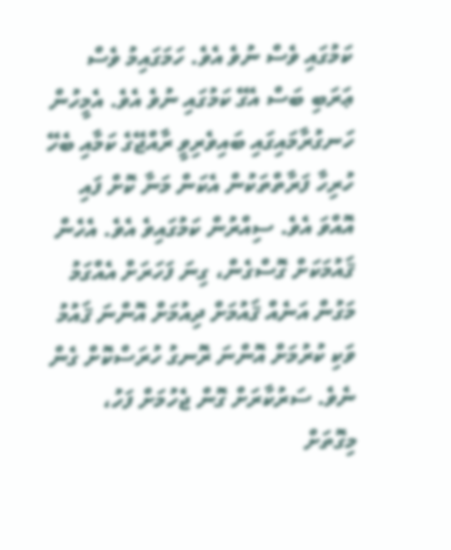ކަމުގައި ވެސް ނުވެ އެވެ. ހަމަގައިމު ވެސް ޢަރަބި ބަސް އެގޭ ކަމުގައި ނުވެ އެވެ. އެމީހުން ހަނގުރާމައިގައި ބައިވެރިވީ ރާއްޖޭގެ ކަމާއި ބެހޭ ހުރިހާ ފަރާތްތަކުން އެކަން މަނާ ކޮށް ފައި އޮއްވަ އެވެ. ސިއްރުން ކަމުގައިވެ އެވެ. އެހެން ޤައުމަކަށް ގޮސްގެން، ގިނަ ފަހަރަށް އެއްގަމު މަގުން އަނެއް ޤައުމަށް ދިއުމަށް އޮންނަ ޤައުމު ވަކި ކުރުމަށް އޮންނަ ރޮނގު ހުރަސްކޮށް ގެން ނެވެ. ސަރުކާރަށް ގޮން ޖެހުމަށް ފަހު، މިގޮތަށް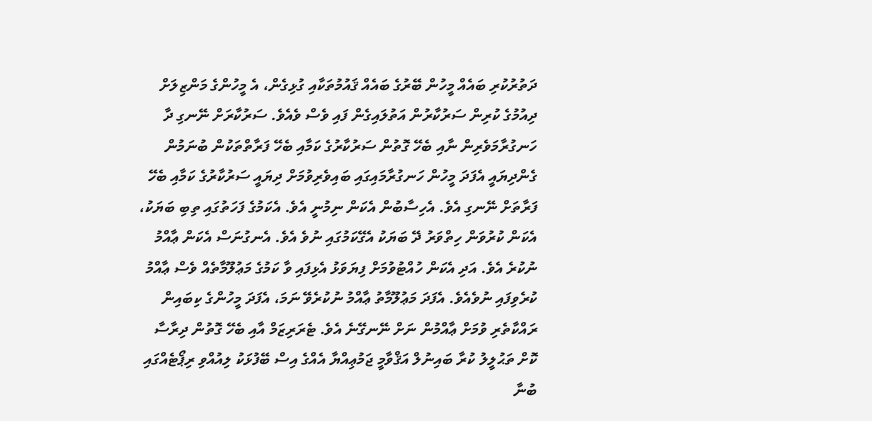ދަތުރުކުރި ބައެއް މީހުން ބޭރުގެ ބައެއް ޤައުމުތަކާއި ގުޅިގެން، އެ މީހުންގެ މަންޒިލަށް ދިއުމުގެ ކުރިން ސަރުކާރުން އަތުލައިގެން ފައި ވެސް ވެއެވެ. ސަރުކާރަށް ނޭނގި ދާ ހަނގުރާމަވެރިން ނާއި ބެހޭ ގޮތުން ސަރުކާރުގެ ކަމާއި ބެހޭ ފަރާތްތަކުން ބުނަމުން ގެންދިޔައީ އެފަދަ މީހުން ހަނގުރާމައިގައި ބައިވެރިވުމަށް ދިޔައީ ސަރުކާރުގެ ކަމާއި ބެހޭ ފަރާތަށް ނޭނގި އެވެ. އެހިސާބުން އެކަން ނިމުނީ އެވެ. އެކަމުގެ ފަހަތުގައި ތިބި ބަޔަކު، އެކަން ކުރުވަން ހިތްވަރު ދޭ ބަޔަކު އެގޭކަމުގައި ނުވެ އެވެ. އެނގުނަސް އެކަން ޢާއްމު ނުކުރެ އެވެ. އަދި އެކަން ހުއްޓުވުމަށް ފިޔަވަޅު އެޅިފައި ވާ ކަމުގެ މަޢުލޫމާތެއް ވެސް ޢާއްމު ކުރެވިފައި ނުވެއެވެ. އެފަދަ މަޢުލޫމާތު ޢާއްމު ނުކުރެވޭ ނަމަ، އެފަދަ މީހުންގެ ކިބައިން ރައްކާތެރި ވުމަށް ޢާއްމުން ނަށް ނޭނގޭނެ އެވެ. ޓެރަރިޒަމް އާއި ބެހޭ ގޮތުން ދިރާސާ ކޮށް ތަޙުލީލު ކުރާ ބައިނުލް އަޤްވާމީ ޖަމުޢިއްޔާ އެއްގެ އިސް ބޭފުޅަކު ލިއުއްވި ރިޕޯޓެއްގައި ބުނާ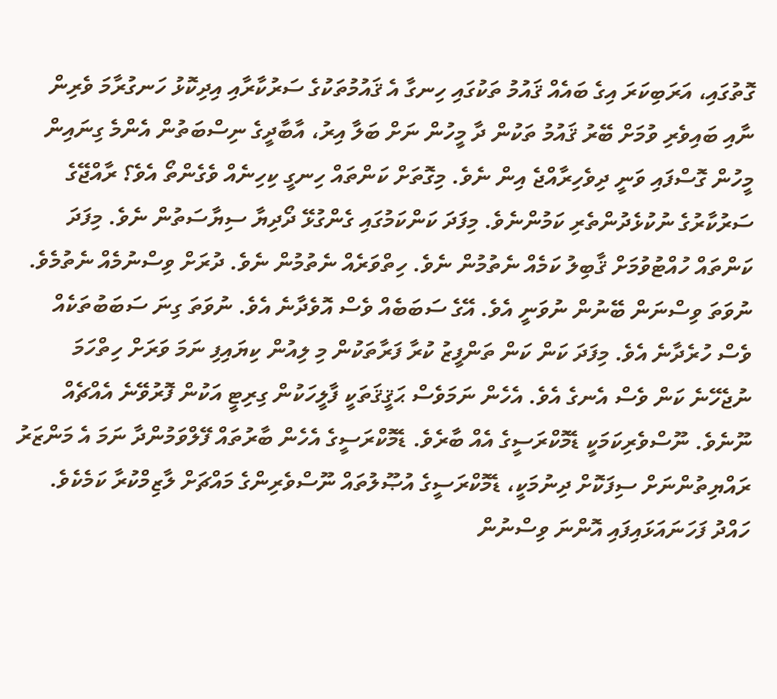ގޮތުގައި، އަރަބިކަރަ އިގެ ބައެއް ޤައުމު ތަކުގައި ހިނގާ އެ ޤައުމުތަކުގެ ސަރުކާރާއި އިދިކޮޅު ހަނގުރާމަ ވެރިން ނާއި ބައިވެރި ވުމަށް ބޭރު ޤައުމު ތަކުން ދާ މީހުން ނަށް ބަލާ އިރު، އާބާދީގެ ނިސްބަތުން އެންމެ ގިނައިން މީހުން ގޮސްފައި ވަނީ ދިވެހިރާއްޖެ އިން ނެވެ. މިގޮތަށް ކަންތައް ހިނގީ ކިހިނެއް ވެގެންތޯ އެވެ؟ ރާއްޖޭގެ ސަރުކާރުގެ ނުކުޅެދުންތެރި ކަމުންނެވެ. މިފަދަ ކަންކަމުގައި ގެންގުޅޭ ދޯދިޔާ ސިޔާސަތުން ނެވެ. މިފަދަ ކަންތައް ހުއްޓުވުމަށް ޤާބިލު ކަމެއް ނެތުމުން ނެވެ. ހިތްވަރެއް ނެތުމުން ނެވެ. ދުރަށް ވިސްނުމެއް ނެތުމެވެ. ނުވަތަ ވިސްނަން ބޭނުން ނުވަނީ އެވެ. އޭގެ ސަބަބެއް ވެސް އޮވެދާނެ އެވެ. ނުވަތަ ގިނަ ސަބަބުތަކެއް ވެސް ހުރެދާނެ އެވެ. މިފަދަ ކަން ކަން ތަންފީޒު ކުރާ ފަރާތަކުން މި ލިއުން ކިޔައިފި ނަމަ ވަރަށް ހިތްހަމަ ނުޖެހޭނެ ކަން ވެސް އެނގެ އެވެ. އެހެން ނަމަވެސް ޙަޤީޤަތަކީ ފާލީހަކުން ގިރިޓީ އަކުން ފޮރުވޭނެ އެއްޗެއް ނޫނެވެ. ނޫސްވެރިކަމަކީ ޑެމޮކްރަސީގެ އެއް ބާރެވެ. ޑެމޮކްރަސީގެ އެހެން ބާރުތައް ފޭލްވަމުންދާ ނަމަ އެ މަންޒަރު ރައްޔިތުންނަށް ސިފަކޮށް ދިނުމަކީ، ޑެމޮކްރަސީގެ އުޞޫލުތައް ނޫސްވެރިންގެ މައްޗަށް ލާޒިމްކުރާ ކަމެކެވެ. ހައްދު ފަހަނައަޅައިފައި އޮންނަ ވިސްނުން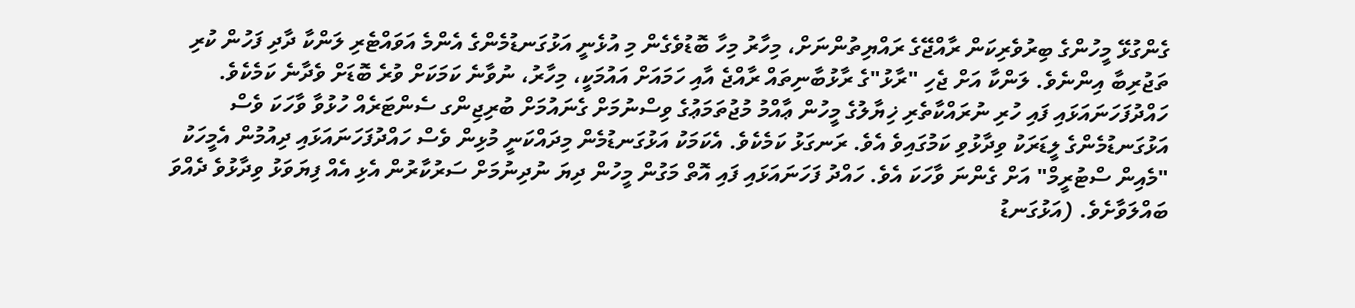ގެންގުޅޭ މީހުންގެ ބިރުވެރިކަން ރާއްޖޭގެ ރައްޔިތުންނަށް، މިހާރު މިހާ ބޮޑުވެގެން މި އުޅެނީ އަޅުގަނޑުމެންގެ އެންމެ އަވައްޓެރި ލަންކާ ދާދި ފަހުން ކުރި ތަޖުރިބާ އިންނެވެ. ލަންކާ އަށް ޖެހި "ރާޅު"ގެ ރާޅުބާނިތައް ރާއްޖެ އާއި ހަމައަށް އައުމަކީ، މިހާރު، ނުވާނެ ކަމަކަށް ވުރެ ބޮޑަށް ވެދާނެ ކަމެކެވެ.
ހައްދުފަހަނައަޅައި ފައި ހުރި ނުރައްކާތެރި ޚިޔާލުގެ މީހުން ޢާއްމު މުޖުތަމަޢުގެ ވިސްނުމަށް ގެނައުމަށް ބުރިޖިންގ ސެންޓަރެއް ހުޅުވާ ވާހަކަ ވެސް އަޅުގަނޑުމެންގެ ލީޑަރަކު ވިދާޅުވި ކަމުގައިވެ އެވެ. ރަނގަޅު ކަމެކެވެ. އެކަމަކު އަޅުގަނޑުމެން މިދައްކަނީ މުޅިން ވެސް ހައްދުފަހަނައަޅައި ދިއުމުން އެމީހަކު "މެއިން ސްޓުރީމް" އަށް ގެންނަ ވާހަކަ އެވެ. ހައްދު ފަހަނައަޅައި ފައި އޮތް މަގުން މީހުން ދިޔަ ނުދިނުމަށް ސަރުކާރުން އެޅި އެއް ފިޔަވަޅު ވިދާޅުވެ ދެއްވަ ބައްލަވާށެވެ. (އަޅުގަނޑު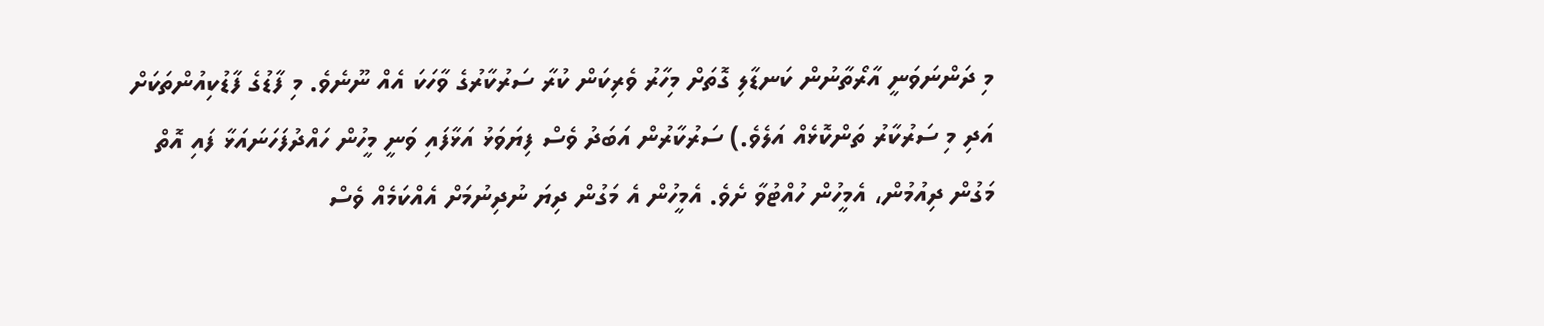މި ދަންނަވަނީ އާރޯތާނުން ކަނޑާލި ގޮތަށް މިހާރު ވެރިކަން ކުރާ ސަރުކާރުގެ ވާހަކަ އެއް ނޫނެވެ. މި ފާޑުގެ ފާޑުކިއުންތަކަށް އަދި މި ސަރުކާރު ތަންކޮޅެއް އަލެވެ.) ސަރުކާރުން އަބަދު ވެސް ފިޔަވަޅު އަޅާފައި ވަނީ މީހުން ހައްދުފަހަނައަޅާ ފައި އޮތް މަގުން ދިއުމުން، އެމީހުން ހުއްޓުވާ ށެވެ. އެމީހުން އެ މަގުން ދިޔަ ނުދިނުމަށް އެއްކަމެއް ވެސް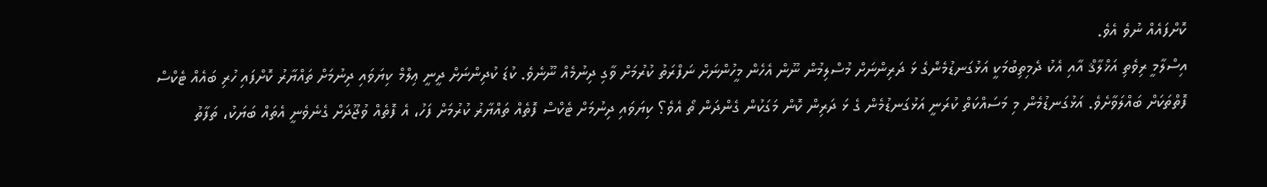ކޮށްފައެއް ނުވެ އެވެ.
އިސްލާމީ ރިވެތި އަޚްލާޤް އާއި އެކު ދެމިތިބުމަކީ އަޅުގަނޑުމެންގެ ޅަ ދަރިންނަށް މުސްލިމުން ނޫން އެހެން މީހުންނަށް ނަފްރަތު ކުރުމަށް ވާގި ދިނުމެއް ނޫނެވެ. ކުޑަ ކުދިންނަށް ދީނީ ޢިލްމް ކިޔަވައި ދިނުމަށް ތައްޔާރު ކޮށްފައި ހުރި ބައެއް ޓެކްސް ފޮތްތަކަށް ބައްލަވާށެވެ. އަޅުގަނޑުމެން މި މަސައްކަތް ކުރަނީ އަޅުގަނޑުމެން ގެ ޅަ ދަރިން ކޮން މަގަކުން ގެންދަން ތޯ އެވެ؟ ކިޔަވައި ދިނުމަށް ޓެކްސް ފޮތެއް ތައްޔާރު ކުރުމަށް ފަހު، އެ ފޮތެއް ވުޖޫދަށް ގެނެވެނީ އެތައް ބަޔަކު، ތަފާތު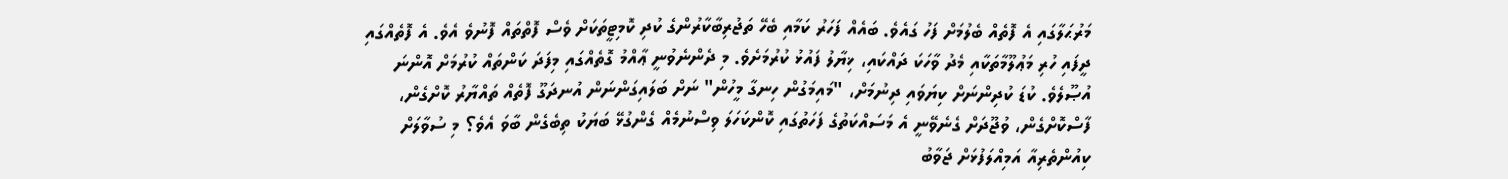މަރުޙަލާގައި އެ ފޮތެއް ބެލުމަށް ފަހު ގައެވެ. ބައެއް ފަހަރު ކަމާއި ބެހޭ ތަޖުރިބާކާރުންގެ ކުދި ކޮމިޓީތަކަށް ވެސް ފޮތްތައް ފޮނުވެ އެވެ. އެ ފޮތެއްގައި ދީފައި ހުރި މަޢުލޫމާތަކާއި މެދު ވާހަކަ ދައްކައި، ޚިޔާލު ފައުޅު ކުރުމަށެވެ. މި ދެންނެވުނީ ޢާއްމު ގޮތެއްގައި މިފަދަ ކަންތައް ކުރުމަށް އޮންނަ އުޞޫލެވެ. ކުޑަ ކުދިންނަށް ކިޔަވައި ދިނުމަށް، "މައިމަގުން ހިނގާ މީހުން" ނަށް ބަލައިގަންނަން އުނދަގޫ ފޮތެއް ތައްޔާރު ކޮށްގެން، ފާސްކޮށްގެން، ވުޖޫދަށް ގެނެވޭނީ އެ މަސައްކަތުގެ ފަހަތުގައި ކޮންކަހަލަ ވިސްނުމެއް ގެންގުޅޭ ބަޔަކު ތިބެގެން ބާވަ އެވެ؟ މި ސުވާލަށް ކިއުންތެރިއާ އަމިއްލަފުޅަށް ޖަވާބު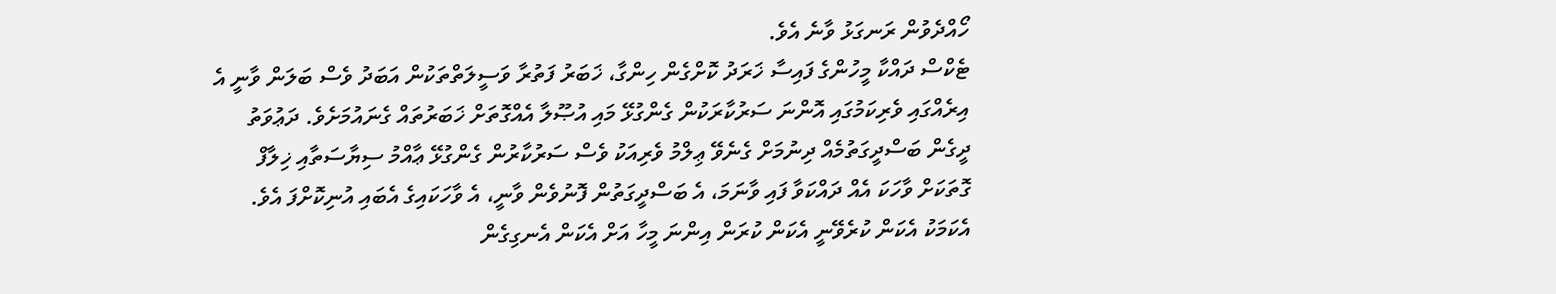ހޯއްދެވުން ރަނގަޅު ވާނެ އެވެ.
ޓެކްސް ދައްކާ މީހުންގެ ފައިސާ ޚަރަދު ކޮށްގެން ހިންގާ، ޚަބަރު ފަތުރާ ވަސީލަތްތަކުން އަބަދު ވެސް ބަލަން ވާނީ އެ އިރެއްގައި ވެރިކަމުގައި އޮންނަ ސަރުކާރަކުން ގެންގުޅޭ މައި އުޞޫލާ އެއްގޮތަށް ޚަބަރުތައް ގެނައުމަށެވެ. ދަޢުވަތު ދީގެން ބަސްދީގަތުމެއް ދިނުމަށް ގެނެވޭ ޢިލްމު ވެރިއަކު ވެސް ސަރުކާރުން ގެންގުޅޭ ޢާއްމު ސިޔާސަތާއި ޚިލާފް ގޮތަކަށް ވާހަކަ އެއް ދައްކަވާ ފައި ވާނަމަ، އެ ބަސްދީގަތުން ފޮނުވެން ވާނީ، އެ ވާހަކައިގެ އެބައި އުނިކޮށްފަ އެވެ. އެކަމަކު އެކަން ކުރެވޭނީ އެކަން ކުރަން އިންނަ މީހާ އަށް އެކަން އެނގިގެން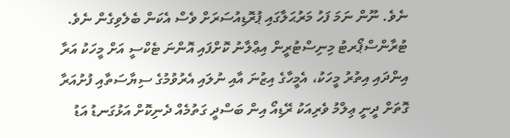ނެވެ. ނޫން ނަމަ ފަހު މަރުޙަލާގައި ޕުރޮޑިއުސަރަށް ވެސް އެކަން ބެލެވިގެން ނެވެ. ޓުރާންސްޕޯރޓު މިނިސްޓުރީން އިޢްލާނު ކޮށްފައި އޮންނަ ޓެކްސީ އަށް މީހަކު އަރާ އިންދައި އިތުރު މީހަކު، އެމީހާގެ އިޒުނަ އާއި ނުލައި އެރުވުމުގެ ސިޔާސަތާއި ފުށުއަރާ ގޮތަށް ދީނީ ޢިލްމު ވެރިއަކު ރޭޑިއޯ އިން ބަސްދީ ގަތުމެއް ދެނިކޮށް އަޅުގަނޑު އަޑު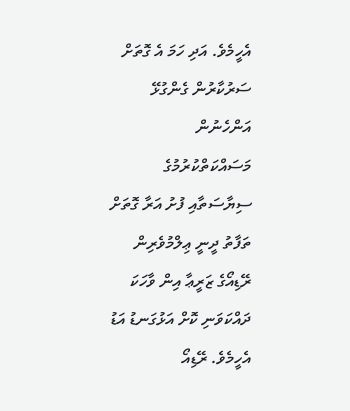އެހީމެވެ. އަދި ހަމަ އެ ގޮތަށް ސަރުކާރުން ގެންގުޅޭ އަންހެނުން މަސައްކަތްކުރުމުގެ ސިޔާސަތާއި ފުށު އަރާ ގޮތަށް ތަފާތު ދީނީ ޢިލްމުވެރިން ރޭޑިއޯގެ ޒަރީޢާ އިން ވާހަކަ ދައްކަވަނި ކޮށް އަޅުގަނޑު އަޑު އެހީމެވެ. ރޭޑިއޯ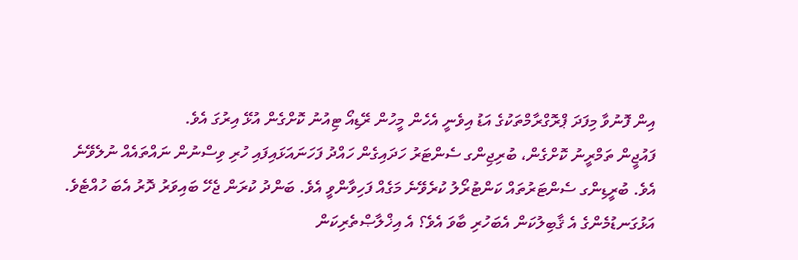އިން ފޮނުވާ މިފަދަ ޕްރޮގްރާމްތަކުގެ އަޑު އިވެނީ އެހެން މީހުން ރޭޑިއޯ ޓިއުނު ކޮށްގެން އުޅޭ އިރުގަ އެވެ.
ފައުޖީން ތަމްރީނު ކޮށްގެން، ބުރިޖިންގ ސެންޓަރު ހަދައިގެން ހައްދު ފަހަނައަޅައިފައި ހުރި ވިސްނުން ނައްތައެއް ނުލެވޭނެ އެވެ. ބުރީޑިންގ ސެންޓަރުތައް ކަންޓުރޯލު ކުރެވޭނެ މަގެއް ފަހިވާންވީ އެވެ. ބަންދު ކުރަން ޖެހޭ ބައިވަރު ދޮރު އެބަ ހުއްޓެވެ. އަޅުގަނޑުމެންގެ އެ ޤާބިލުކަން އެބަހުރި ބާވަ އެވެ؟ އެ އިޚްލާޞްތެރިކަން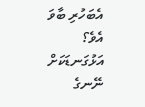އެބަހުރި ބާވަ އެވެ؟ އަޅުގަނޑަކަށް ނޭނގެ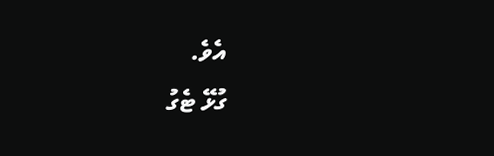އެވެ.
ގުޅޭ ޓެގު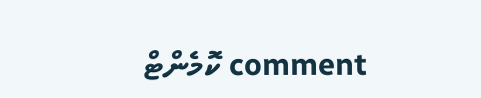comment ކޮމެންޓް